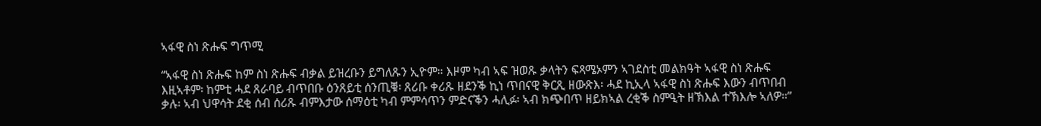ኣፋዊ ስነ ጽሑፍ ግጥሚ

“ኣፋዊ ስነ ጽሑፍ ከም ስነ ጽሑፍ ብቃል ይዝረቡን ይግለጹን ኢዮም። እዞም ካብ ኣፍ ዝወጹ ቃላትን ፍጻሜኦምን ኣገደስቲ መልክዓት ኣፋዊ ስነ ጽሑፍ እዚኣቶም፡ ከምቲ ሓደ ጸራባይ ብጥበቡ ዕንጸይቲ ሰንጢቑ፡ ጸሪቡ ቀሪጹ ዘደንቕ ኪነ ጥበናዊ ቅርጺ ዘውጽእ፡ ሓደ ኪኢላ ኣፋዊ ስነ ጽሑፍ እውን ብጥበብ ቃሉ፡ ኣብ ህዋሳት ደቂ ሰብ ሰሪጹ ብምእታው ሰማዕቲ ካብ ምምሳጥን ምድናቕን ሓሊፉ፡ ኣብ ክጭበጥ ዘይክኣል ረቂቕ ስምዒት ዘኽእል ተኽእሎ ኣለዎ።”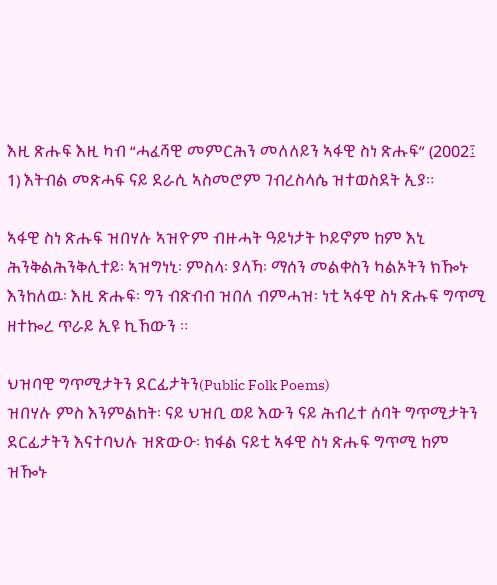እዚ ጽሑፍ እዚ ካብ “ሓፈሻዊ መምርሕን መለለይን ኣፋዊ ስነ ጽሑፍ” (2002፤ 1) እትብል መጽሓፍ ናይ ደራሲ ኣስመሮም ገብረስላሴ ዝተወስደት ኢያ።

ኣፋዊ ስነ ጽሑፍ ዝበሃሉ ኣዝዮም ብዙሓት ዓይነታት ኮይኖም ከም እኒ ሕንቅልሕንቅሊተይ፡ ኣዝግነኒ፡ ምስላ፡ ያላኻ፡ ማሰን መልቀስን ካልኦትን ክዀኑ እንከለዉ፡ እዚ ጽሑፍ፡ ግን ብጽብብ ዝበለ ብምሓዝ፡ ነቲ ኣፋዊ ስነ ጽሑፍ ግጥሚ ዘተኰረ ጥራይ ኢዩ ኪኸውን ።

ህዝባዊ ግጥሚታትን ደርፊታትን(Public Folk Poems)
ዝበሃሉ ምስ እንምልከት፡ ናይ ህዝቢ ወይ እውን ናይ ሕብረተ ሰባት ግጥሚታትን ደርፊታትን እናተባህሉ ዝጽውዑ፡ ክፋል ናይቲ ኣፋዊ ስነ ጽሑፍ ግጥሚ ከም ዝዀኑ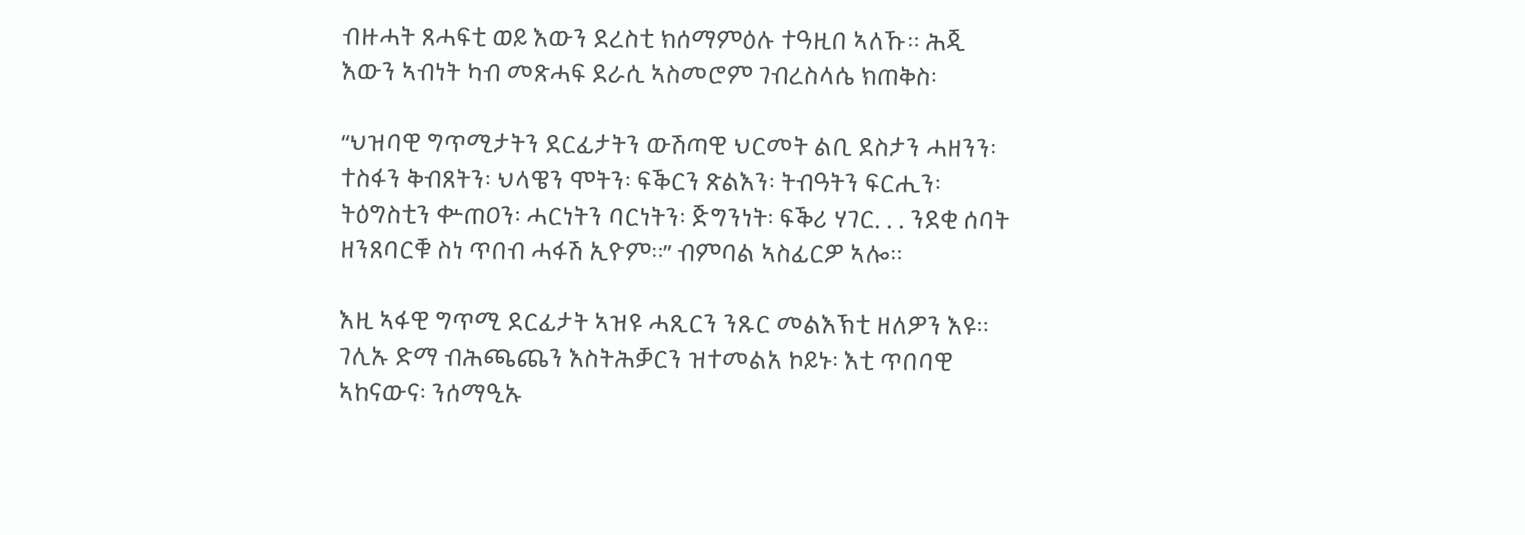ብዙሓት ጸሓፍቲ ወይ እውን ደረስቲ ክሰማምዕሉ ተዓዚበ ኣለኹ። ሕጂ እውን ኣብነት ካብ መጽሓፍ ደራሲ ኣስመሮም ገብረስላሴ ክጠቅስ፡

“ህዝባዊ ግጥሚታትን ደርፊታትን ውሽጣዊ ህርመት ልቢ ደስታን ሓዘንን፡ ተስፋን ቅብጸትን፡ ህላዌን ሞትን፡ ፍቕርን ጽልእን፡ ትብዓትን ፍርሒን፡ ትዕግስቲን ቍጠዐን፡ ሓርነትን ባርነትን፡ ጅግንነት፡ ፍቕሪ ሃገር. . . ንደቂ ሰባት ዘንጸባርቑ ስነ ጥበብ ሓፋሽ ኢዮም።” ብምባል ኣስፊርዎ ኣሎ።

እዚ ኣፋዊ ግጥሚ ደርፊታት ኣዝዩ ሓጺርን ንጹር መልእኽቲ ዘለዎን እዩ። ገሊኡ ድማ ብሕጫጨን እስትሕቓርን ዝተመልአ ኮይኑ፡ እቲ ጥበባዊ ኣከናውና፡ ንሰማዒኡ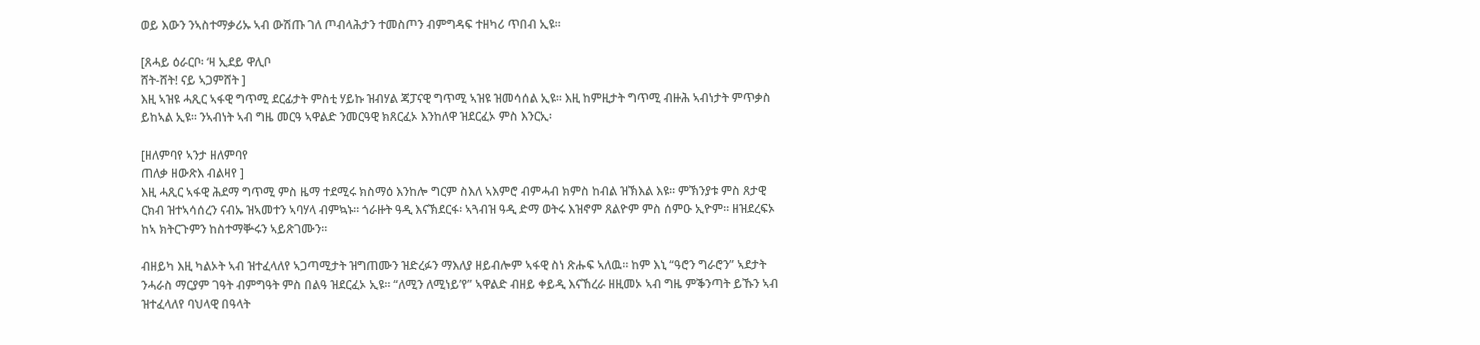ወይ እውን ንኣስተማቃሪኡ ኣብ ውሽጡ ገለ ጦብላሕታን ተመስጦን ብምግዳፍ ተዘካሪ ጥበብ ኢዩ።

[ጸሓይ ዕራርቦ፡ ‘ዛ ኢደይ ዋሊቦ
ሸት-ሸት! ናይ ኣጋምሸት ]
እዚ ኣዝዩ ሓጺር ኣፋዊ ግጥሚ ደርፊታት ምስቲ ሃይኩ ዝብሃል ጃፓናዊ ግጥሚ ኣዝዩ ዝመሳሰል ኢዩ። እዚ ከምዚታት ግጥሚ ብዙሕ ኣብነታት ምጥቃስ ይከኣል ኢዩ። ንኣብነት ኣብ ግዜ መርዓ ኣዋልድ ንመርዓዊ ክጸርፈኦ እንከለዋ ዝደርፈኦ ምስ እንርኢ፡

[ዘለምባየ ኣንታ ዘለምባየ
ጠለቃ ዘውጽእ ብልዛየ ]
እዚ ሓጺር ኣፋዊ ሕደማ ግጥሚ ምስ ዜማ ተደሚሩ ክስማዕ እንከሎ ግርም ስእለ ኣእምሮ ብምሓብ ክምስ ከብል ዝኽእል እዩ። ምኽንያቱ ምስ ጸታዊ ርክብ ዝተኣሳሰረን ናብኡ ዝኣመተን ኣባሃላ ብምኳኑ። ጎራዙት ዓዲ እናኽደርፋ፡ ኣጓብዝ ዓዲ ድማ ወትሩ እዝኖም ጸልዮም ምስ ሰምዑ ኢዮም። ዘዝደረፍኦ ከኣ ክትርጉምን ከስተማቝሩን ኣይጽገሙን።

ብዘይካ እዚ ካልኦት ኣብ ዝተፈላለየ ኣጋጣሚታት ዝግጠሙን ዝድረፉን ማእለያ ዘይብሎም ኣፋዊ ስነ ጽሑፍ ኣለዉ። ከም እኒ “ዓሮን ግራሮን” ኣደታት ንሓራስ ማርያም ገዓት ብምግዓት ምስ በልዓ ዝደርፈኦ ኢዩ። “ለሚን ለሚነይ’የ” ኣዋልድ ብዘይ ቀይዲ እናኸረራ ዘዚመኦ ኣብ ግዜ ምቕንጣት ይኹን ኣብ ዝተፈላለየ ባህላዊ በዓላት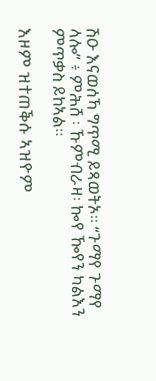ሽዑ እናወሰኻ ግጥሚ ይጻወትኦ። “ጉማየ ጉማየ ላሎ” ፥ ምሕሸ ፡ ኹምብራዛ፡ ኰየ ዀየን ካልእን ምጥቃስ ይከኣል።

እዞም ዝተጠቕሱ ኣዝዮም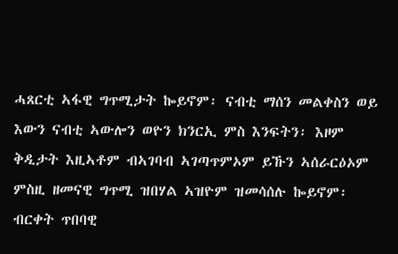ሓጸርቲ ኣፋዊ ግጥሚታት ኰይኖም፡ ናብቲ ማሰን መልቀስን ወይ እውን ናብቲ ኣውሎን ወዮን ክንርኢ ምስ እንፍትን፡ እዞም ቅዲታት እዚኣቶም ብኣገባብ ኣገጣጥምኦም ይኹን ኣሰራርዕኦም ምስዚ ዘመናዊ ግጥሚ ዝበሃል ኣዝዮም ዝመሳሰሉ ኰይኖም፡ ብርቀት ጥበባዊ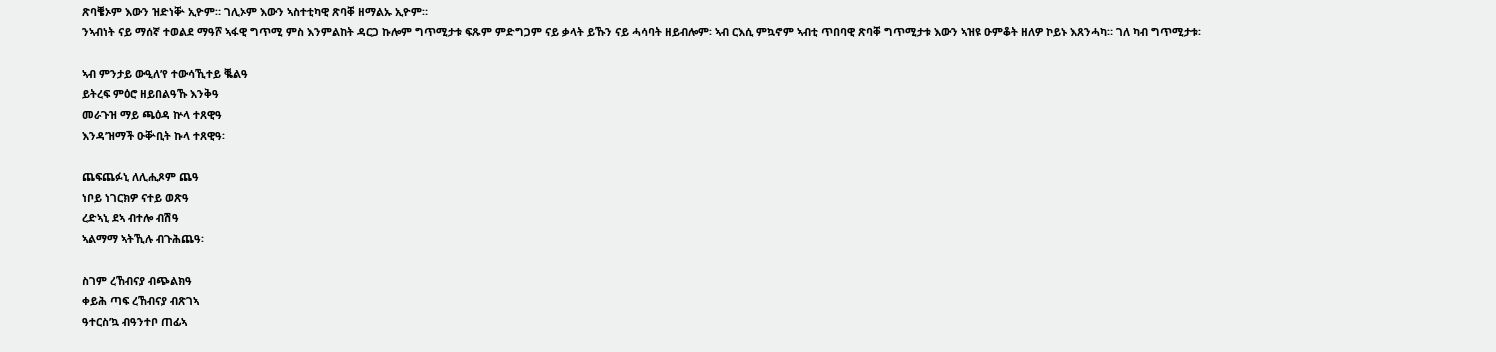ጽባቔኦም እውን ዝድነቝ ኢዮም። ገሊኦም እውን ኣስተቲካዊ ጽባቐ ዘማልኡ ኢዮም።
ንኣብነት ናይ ማሰኛ ተወልደ ማዓሾ ኣፋዊ ግጥሚ ምስ እንምልከት ዳርጋ ኩሎም ግጥሚታቱ ፍጹም ምድግጋም ናይ ቃላት ይኹን ናይ ሓሳባት ዘይብሎም፡ ኣብ ርእሲ ምኳኖም ኣብቲ ጥበባዊ ጽባቐ ግጥሚታቱ እውን ኣዝዩ ዑምቆት ዘለዎ ኮይኑ እጸንሓካ። ገለ ካብ ግጥሚታቱ፡

ኣብ ምንታይ ውዒለ’የ ተውሳኺተይ ቘልዓ
ይትረፍ ምዕሮ ዘይበልዓኹ እንቅዓ
መራጉዝ ማይ ጫዕዳ ኵላ ተጸዊዓ
እንዳ’ዝማች ዑቝቢት ኩላ ተጸዊዓ፡

ጨፍጨፉኒ ለሊሒጾም ጨዓ
ነቦይ ነገርክዎ ናተይ ወጽዓ
ረድኣኒ ደኣ ብተሎ ብሽዓ
ኣልማማ ኣትኺሉ ብጉሕጨዓ፡

ስገም ረኸብናያ ብጭልክዓ
ቀይሕ ጣፍ ረኸብናያ ብጽገኣ
ዓተርስ’ኳ ብዓንተቦ ጠፊኣ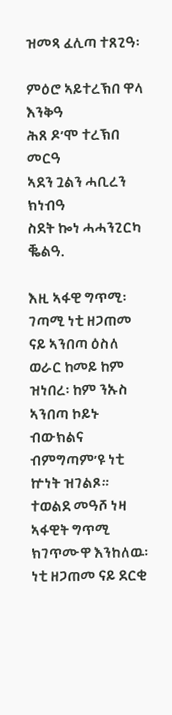ዝመጻ ፈሊጣ ተጸጊዓ፡

ምዕሮ ኣይተረኽበ ዋላ እንቅዓ
ሕጸ ዶ’ሞ ተረኽበ መርዓ
ኣደን ጓልን ሓቢረን ክነብዓ
ስደት ኰነ ሓሓንጊርካ ቘልዓ.

እዚ ኣፋዊ ግጥሚ፡ ገጣሚ ነቲ ዘጋጠመ ናይ ኣንበጣ ዕስለ ወራር ከመይ ከም ዝነበረ፡ ከም ንኡስ ኣንበጣ ኮይኑ ብውክልና ብምግጣም’ዩ ነቲ ኵነት ዝገልጾ።
ተወልደ መዓሾ ነዛ ኣፋዊት ግጥሚ ክገጥሙዋ እንከለዉ፡ ነቲ ዘጋጠመ ናይ ደርቂ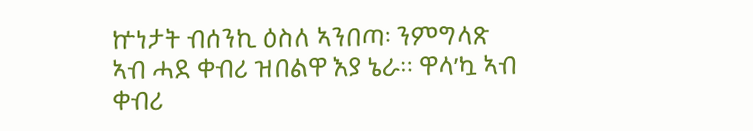ኵነታት ብሰንኪ ዕስለ ኣንበጣ፡ ንምግላጽ ኣብ ሓደ ቀብሪ ዝበልዋ እያ ኔራ። ዋላ’ኳ ኣብ ቀብሪ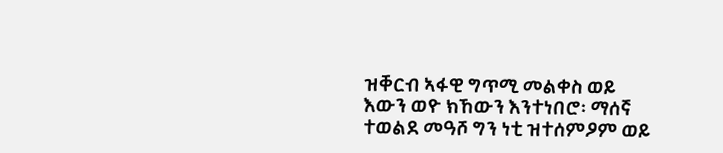ዝቐርብ ኣፋዊ ግጥሚ መልቀስ ወይ እውን ወዮ ክኸውን እንተነበሮ፡ ማሰኛ ተወልደ መዓሾ ግን ነቲ ዝተሰምዖም ወይ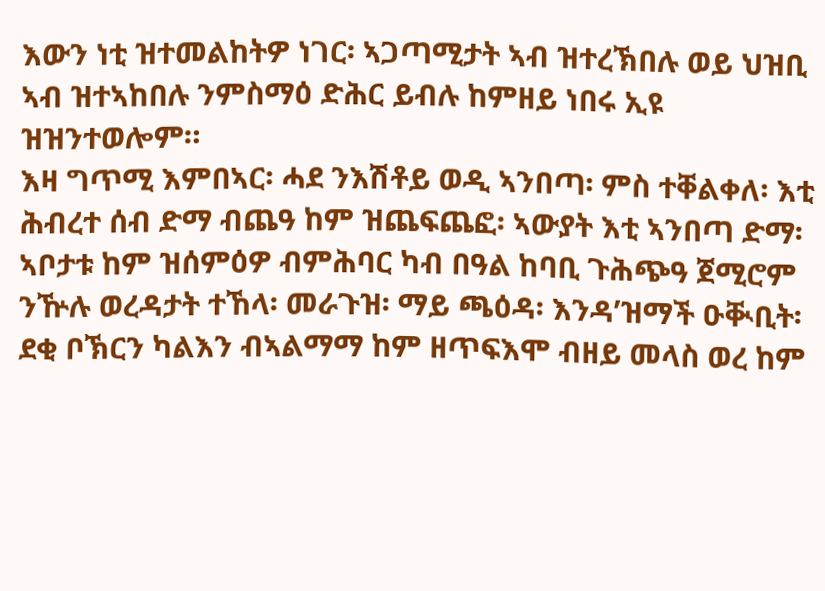እውን ነቲ ዝተመልከትዎ ነገር፡ ኣጋጣሚታት ኣብ ዝተረኽበሉ ወይ ህዝቢ ኣብ ዝተኣከበሉ ንምስማዕ ድሕር ይብሉ ከምዘይ ነበሩ ኢዩ ዝዝንተወሎም።
እዛ ግጥሚ እምበኣር፡ ሓደ ንእሽቶይ ወዲ ኣንበጣ፡ ምስ ተቐልቀለ፡ እቲ ሕብረተ ሰብ ድማ ብጨዓ ከም ዝጨፍጨፎ፡ ኣውያት እቲ ኣንበጣ ድማ፡ ኣቦታቱ ከም ዝሰምዕዎ ብምሕባር ካብ በዓል ከባቢ ጉሕጭዓ ጀሚሮም ንዅሉ ወረዳታት ተኸላ፡ መራጉዝ፡ ማይ ጫዕዳ፡ እንዳ’ዝማች ዑቚቢት፡ ደቂ ቦኽርን ካልእን ብኣልማማ ከም ዘጥፍእሞ ብዘይ መላስ ወረ ከም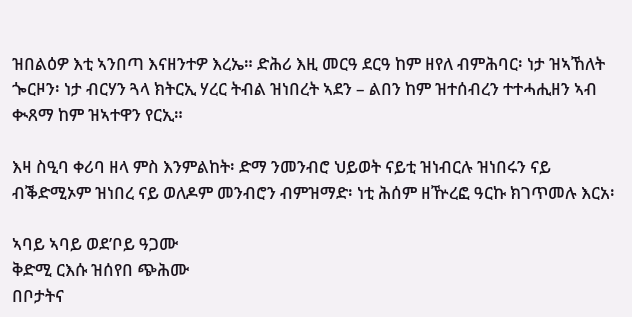ዝበልዕዎ እቲ ኣንበጣ እናዘንተዎ እረኤ። ድሕሪ እዚ መርዓ ደርዓ ከም ዘየለ ብምሕባር፡ ነታ ዝኣኸለት ጐርዞን፡ ነታ ብርሃን ጓላ ክትርኢ ሃረር ትብል ዝነበረት ኣደን – ልበን ከም ዝተሰብረን ተተሓሒዘን ኣብ ቊጸማ ከም ዝኣተዋን የርኢ።

እዛ ስዒባ ቀሪባ ዘላ ምስ እንምልከት፡ ድማ ንመንብሮ ህይወት ናይቲ ዝነብርሉ ዝነበሩን ናይ ብቕድሚኦም ዝነበረ ናይ ወለዶም መንብሮን ብምዝማድ፡ ነቲ ሕሰም ዘዅረፎ ዓርኩ ክገጥመሉ እርአ፡

ኣባይ ኣባይ ወደ’ቦይ ዓጋሙ
ቅድሚ ርእሱ ዝሰየበ ጭሕሙ
በቦታትና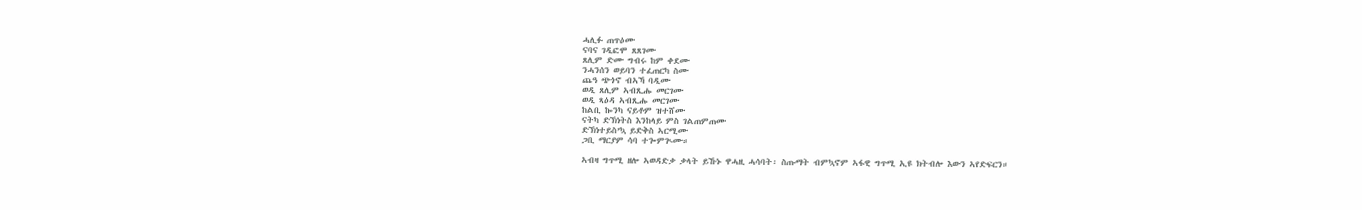ሓሊፉ ጠጥዕሙ
ናባና ገዲፎሞ ጸጸገሙ
ጸሊም ድሙ ግብሩ ከም ቀደሙ
ንሓንሰን ወይባን ተፈጠርካ ስሙ
ጨዓ ጭጎኖ ብኣኻ ባዲሙ
ወዲ ጸሊም ኣብጺሑ መርገሙ
ወዲ ጻዕዳ ኣብጺሑ መርገሙ
ከልቢ ኰንካ ናይቶም ዝተሸሙ
ናትካ ድኽነትስ እንከላይ ምስ ገልጠምጠሙ
ድኽነተይስ’ኳ ይድቅስ ኣርሚሙ
ጋቢ ማርያም ሳባ ተጐምጒሙ።

ኣብዛ ግጥሚ ዘሎ ኣወዳድቃ ቃላት ይኹኑ ዋሓዚ ሓሳባት፡ ስጡማት ብምኳኖም ኣፋዊ ግጥሚ ኢዩ ክትብሎ እውን ኣየድፍርን።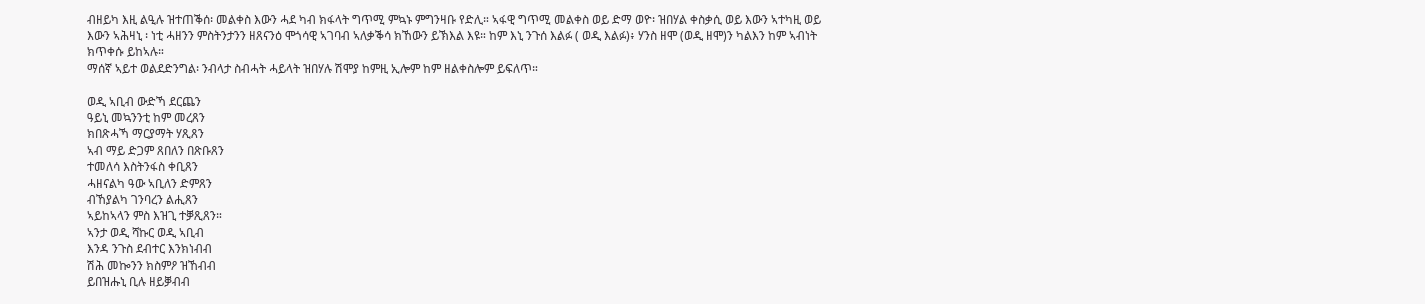ብዘይካ እዚ ልዒሉ ዝተጠቕሰ፡ መልቀስ እውን ሓደ ካብ ክፋላት ግጥሚ ምኳኑ ምግንዛቡ የድሊ። ኣፋዊ ግጥሚ መልቀስ ወይ ድማ ወዮ፡ ዝበሃል ቀስቃሲ ወይ እውን ኣተካዚ ወይ እውን ኣሕዛኒ ፡ ነቲ ሓዘንን ምስትንታንን ዘጸናንዕ ሞጎሳዊ ኣገባብ ኣለቃቕሳ ክኸውን ይኽእል እዩ። ከም እኒ ንጉሰ እልፉ ( ወዲ እልፉ)፥ ሃንስ ዘሞ (ወዲ ዘሞ)ን ካልእን ከም ኣብነት ክጥቀሱ ይከኣሉ።
ማሰኛ ኣይተ ወልደድንግል፡ ንብላታ ስብሓት ሓይላት ዝበሃሉ ሽሞያ ከምዚ ኢሎም ከም ዘልቀስሎም ይፍለጥ።

ወዲ ኣቢብ ውድኻ ደርጨን
ዓይኒ መኳንንቲ ከም መረጸን
ክበጽሓኻ ማርያማት ሃጺጸን
ኣብ ማይ ድጋም ጸበለን በጽቡጸን
ተመለሳ እስትንፋስ ቀቢጸን
ሓዘናልካ ዓው ኣቢለን ድምጸን
ብኸያልካ ገንባረን ልሒጸን
ኣይከኣላን ምስ እዝጊ ተቓጺጸን።
ኣንታ ወዲ ሻኩር ወዲ ኣቢብ
እንዳ ንጉስ ደብተር እንክነብብ
ሽሕ መኰንን ክስምዖ ዝኸብብ
ይበዝሑኒ ቢሉ ዘይቓብብ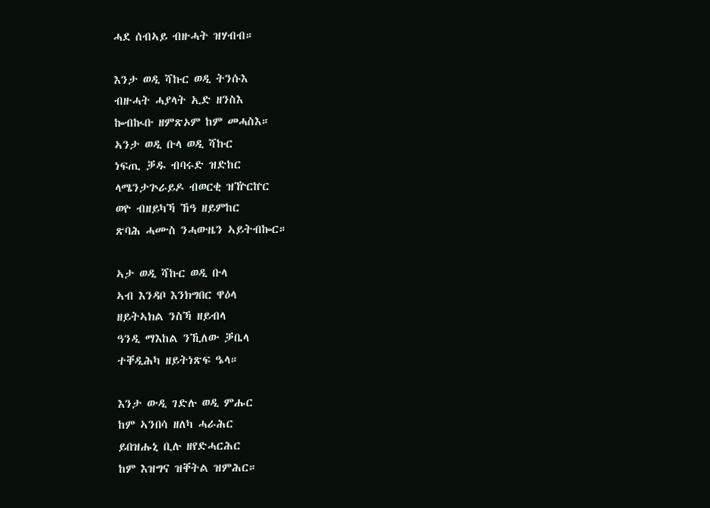ሓደ ሰብኣይ ብዙሓት ዝሃብብ።

እንታ ወዲ ሻኩር ወዲ ትንሱእ
ብዙሓት ሓያላት ኢድ ዘንስእ
ኰብኲቡ ዘምጽኦም ከም መሓስእ።
ኣንታ ወዲ ቡላ ወዲ ሻኩር
ነፍጢ ቓዱ ብባሩድ ዝድከር
ላሜንታጕራይዶ ብወርቂ ዝዅርኵር
ወዮ ብዘይካኻ ኸዓ ዘይምከር
ጽባሕ ሓሙስ ንሓውዜን ኣይትብኰር።

ኣታ ወዲ ሻኩር ወዲ ቡላ
ኣብ እንዳቦ እንክግበር ዋዕላ
ዘይትኣክል ንስኻ ዘይብላ
ዓንዲ ማእከል ንኺለው ቓቤላ
ተቐዲሕካ ዘይትነጽፍ ዔላ።

እንታ ውዲ ገድሉ ወዲ ምሑር
ከም ኣንበሳ ዘለካ ሓራሕር
ይበዝሑኒ ቢሉ ዘየድሓርሕር
ከም እዝግና ዝቐትል ዝምሕር።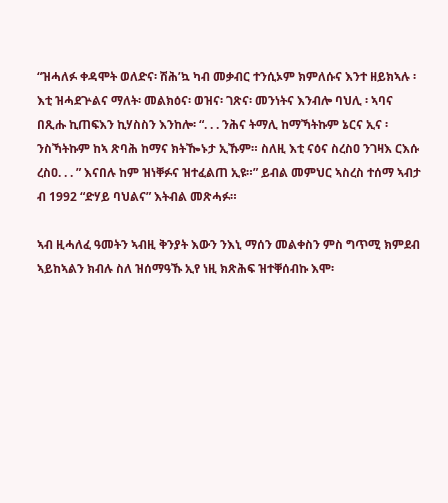“ዝሓለፉ ቀዳሞት ወለድና፡ ሽሕ’ኳ ካብ መቃብር ተንሲኦም ክምለሱና እንተ ዘይክኣሉ ፡ እቲ ዝሓደጕልና ማለት፡ መልክዕና፡ ወዝና፡ ገጽና፡ መንነትና እንብሎ ባህሊ ፡ ኣባና በጺሑ ኪጠፍእን ኪሃስስን እንከሎ፡ “. . . ንሕና ትማሊ ከማኻትኩም ኔርና ኢና ፡ ንስኻትኩም ከኣ ጽባሕ ከማና ክትዀኑታ ኢኹም። ስለዚ እቲ ናዕና ስረስዐ ንገዛእ ርእሱ ረስዐ. . . ” እናበሉ ከም ዝነቐፉና ዝተፈልጠ ኢዩ።” ይብል መምህር ኣስረስ ተሰማ ኣብታ ብ 1992 “ድሃይ ባህልና” እትብል መጽሓፉ።

ኣብ ዚሓለፈ ዓመትን ኣብዚ ቅንያት እውን ንእኒ ማሰን መልቀስን ምስ ግጥሚ ክምደብ ኣይከኣልን ክብሉ ስለ ዝሰማዓኹ ኢየ ነዚ ክጽሕፍ ዝተቐሰብኩ እሞ፡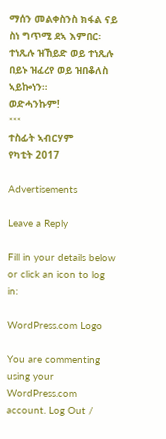ማሰን መልቀስንስ ክፋል ናይ ስነ ግጥሚ ደኣ እምበር፡ ተነጺሉ ዝኸይድ ወይ ተነጺሉ በይኑ ዝፈረየ ወይ ዝበቆለስ ኣይኰነን።
ወድሓንኩም!
***
ተስፊት ኣብርሃም
የካቲት 2017

Advertisements

Leave a Reply

Fill in your details below or click an icon to log in:

WordPress.com Logo

You are commenting using your WordPress.com account. Log Out /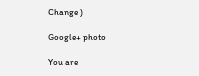Change )

Google+ photo

You are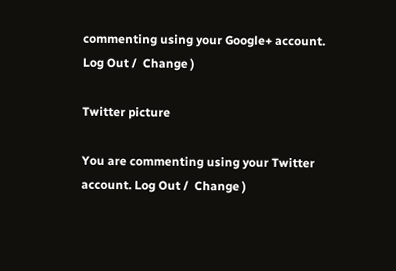commenting using your Google+ account. Log Out /  Change )

Twitter picture

You are commenting using your Twitter account. Log Out /  Change )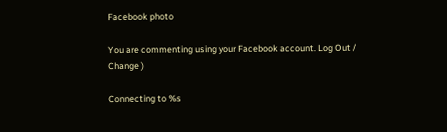Facebook photo

You are commenting using your Facebook account. Log Out /  Change )

Connecting to %s